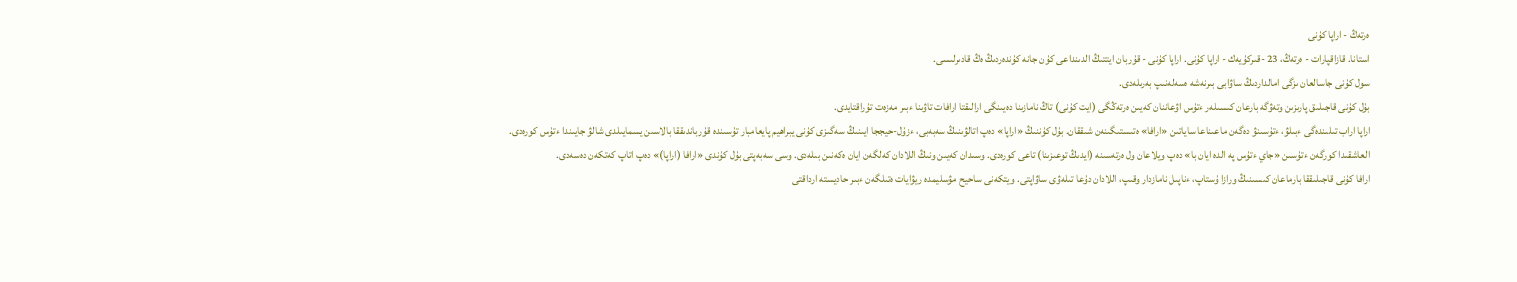ەرتەڭ - اراپا كۇنى
استانا. قازاقپارات - ەرتەڭ، 23 -قىركۇيەك - اراپا كۇنى. اراپا كۇنى - قۇربان ايتتىڭ الدىنداعى كۇن جانە كۇندەردىڭ ەڭ قادىرلىسى.
سول كۇنى جاسالعان ىزگى امالداردىڭ ساۋابى بىرنەشە ەسەلەنىپ بەرىلەدى.
بۇل كۇنى قاجىلىق پارىزىن وتەۋگە بارعان كىسىلەر ءتۇس اۋعاننان كەيىن ەرتەڭگى (ايت كۇنى) تاڭ نامازىنا دەيىنگى ارالىقتا ارافات تاۋىنا ءبىر مەزەت تۇراقتايدى.
اراپا اراب تىلىندەگى ءبىلۋ، ءتۇسىنۋ دەگەن ماعىناعا ساياتىن «ارافا» ەتىستىگىنەن شىققان. بۇل كۇننىڭ «اراپا» دەپ اتالۋىنىڭ سەبەبى، ءزۇل-حيججا ايىنىڭ سەگىزى كۇنى يبراھيم پايعامبار تۇسىندە قۇرباندىققا بالاسىن يسمايىلدى شالۋ جايىندا ءتۇس كورەدى. العاشقىدا كورگەن ءتۇسىن «جاي ءتۇس پە الدە ايان با» دەپ ويلاعان ول ەرتەسىنە (ايدىڭ توعىزىنا) تاعى كورەدى. وسىدان كەيىن ونىڭ اللادان كەلگەن ايان ەكەنىن بىلەدى. وسى سەبەپتى بۇل كۇندى «ارافا (اراپا)» دەپ اتاپ كەتكەن دەسەدى.
ارافا كۇنى قاجىلىققا بارماعان كىسىنىڭ ورازا ۇستاپ، ءناپىل نامازدار وقىپ، اللادان دۇعا تىلەۋى ساۋاپتى. ويتكەنى ساحيح مۋسليمدە ريۋايات ەتىلگەن ءبىر حاديستە ارداقتى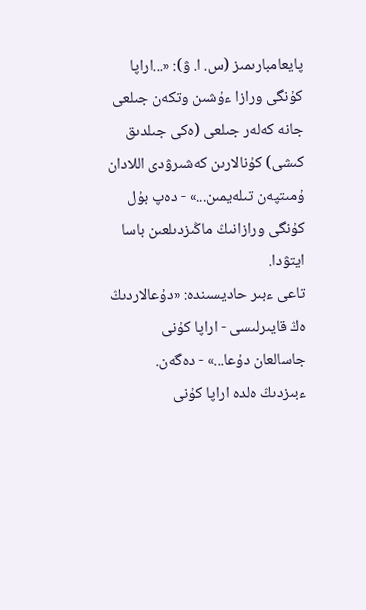پايعامبارىمىز (س. ا. ۋ): «...اراپا كۇنگى ورازا ءۇشىن وتكەن جىلعى جانە كەلەر جىلعى (ەكى جىلدىق كىشى) كۇنالارىن كەشىرۋدى اللادان ۇمىتپەن تىلەيمىن...» - دەپ بۇل كۇنگى ورازانىڭ ماڭىزدىلعىن باسا ايتۋدا.
تاعى ءبىر حاديسىندە: «دۇعالاردىڭ ەڭ قايىرلىسى - اراپا كۇنى جاسالعان دۇعا...» - دەگەن.
ءبىزدىڭ ەلدە اراپا كۇنى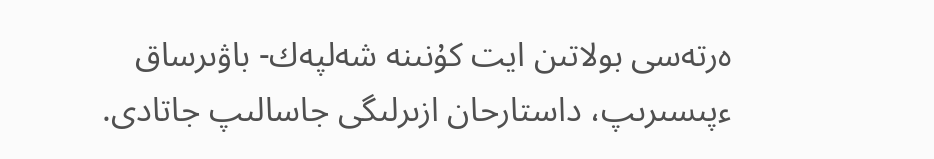ەرتەسى بولاتىن ايت كۇنىنە شەلپەك- باۋىرساق ءپىسىرىپ، داستارحان ازىرلىگى جاسالىپ جاتادى.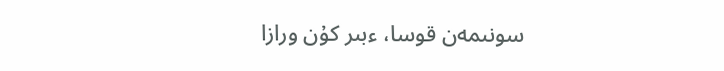سونىمەن قوسا، ءبىر كۇن ورازا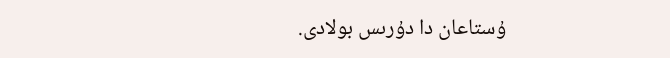ۇستاعان دا دۇرىس بولادى.